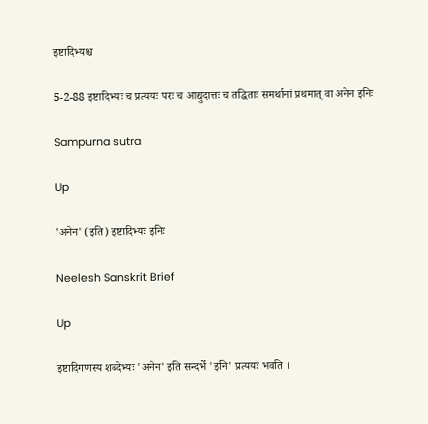इष्टादिभ्यश्च

5-2-88 इष्टादिभ्यः च प्रत्ययः परः च आद्युदात्तः च तद्धिताः समर्थानां प्रथमात् वा अनेन इनिः

Sampurna sutra

Up

'अनेन' (इति) इष्टादिभ्यः इनिः

Neelesh Sanskrit Brief

Up

इष्टादिगणस्य शब्देभ्यः 'अनेन' इति सन्दर्भे 'इनि' प्रत्ययः भवति ।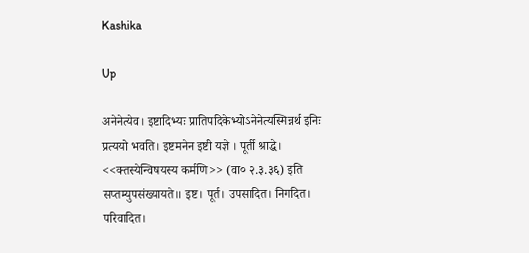Kashika

Up

अनेनेत्येव। इष्टादिभ्यः प्रातिपदिकेभ्योऽनेनेत्यस्मिन्नर्थ इनिः प्रत्ययो भवति। इष्टमनेन इष्टी यज्ञे । पूर्ती श्राद्धे। <<क्तस्येन्विषयस्य कर्मणि>> (वा० २.३.३६) इति सप्तम्युपसंख्यायते॥ इष्ट। पूर्त। उपसादित। निगदित। परिवादित।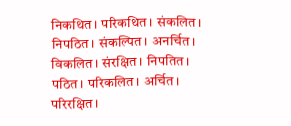निकथित। परिकथित। संकलित। निपठित। संकल्पित। अनर्चित। विकलित। संरक्षित। निपतित। पठित। परिकलित। अर्चित। परिरक्षित।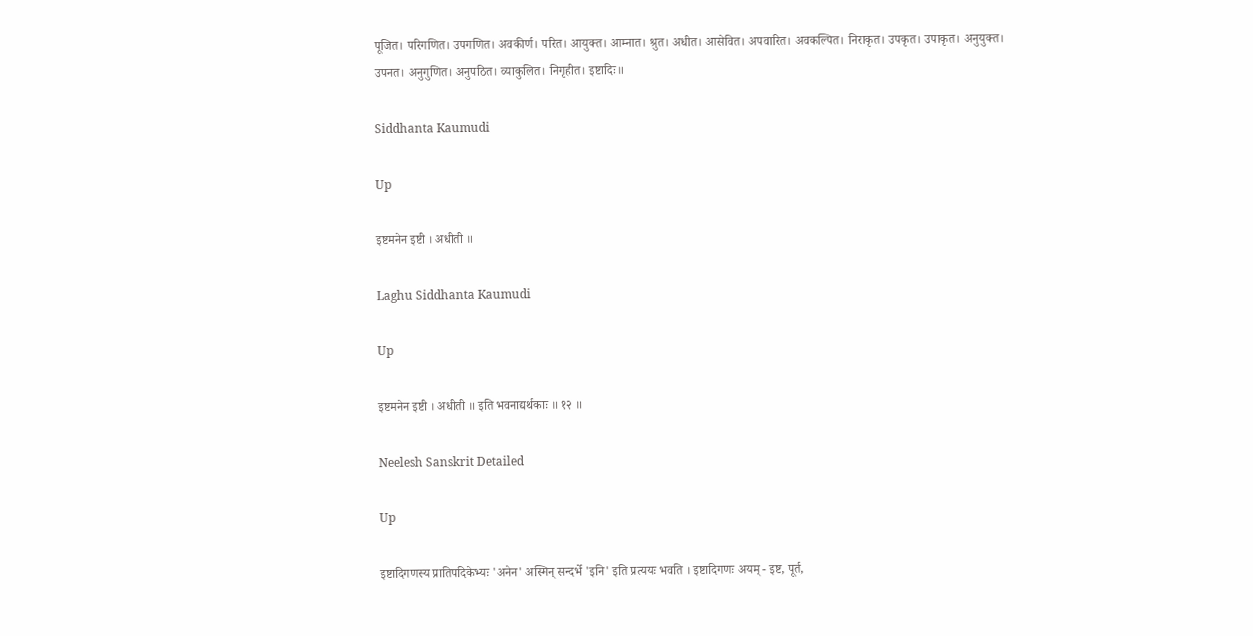पूजित। परिगणित। उपगणित। अवकीर्ण। परित। आयुक्त। आम्नात। श्रुत। अधीत। आसेवित। अपवारित। अवकल्पित। निराकृत। उपकृत। उपाकृत। अनुयुक्त। उपनत। अनुगुणित। अनुपठित। व्याकुलित। निगृहीत। इष्टादिः॥

Siddhanta Kaumudi

Up

इष्टमनेन इष्टी । अधीती ॥

Laghu Siddhanta Kaumudi

Up

इष्टमनेन इष्टी । अधीती ॥ इति भवनाद्यर्थकाः ॥ १२ ॥

Neelesh Sanskrit Detailed

Up

इष्टादिगणस्य प्रातिपदिकेभ्यः 'अनेन' अस्मिन् सन्दर्भे 'इनि' इति प्रत्ययः भवति । इष्टादिगणः अयम् - इष्ट, पूर्त,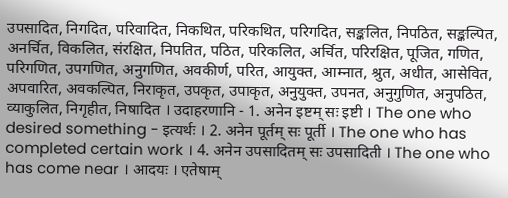उपसादित, निगदित, परिवादित, निकथित, परिकथित, परिगदित, सङ्कलित, निपठित, सङ्कल्पित, अनर्चित, विकलित, संरक्षित, निपतित, पठित, परिकलित, अर्चित, परिरक्षित, पूजित, गणित, परिगणित, उपगणित, अनुगणित, अवकीर्ण, परित, आयुक्त, आम्नात, श्रुत, अधीत, आसेवित, अपवारित, अवकल्पित, निराकृत, उपकृत, उपाकृत, अनुयुक्त, उपनत, अनुगुणित, अनुपठित, व्याकुलित, निगृहीत, निषादित । उदाहरणानि - 1. अनेन इष्टम् सः इष्टी । The one who desired something - इत्यर्थः । 2. अनेन पूर्तम् सः पूर्ती । The one who has completed certain work । 4. अनेन उपसादितम् सः उपसादिती । The one who has come near । आदयः । एतेषाम्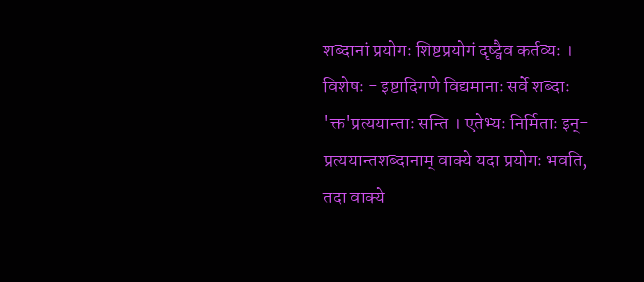शब्दानां प्रयोगः शिष्टप्रयोगं दृष्ट्वैव कर्तव्यः । विशेषः - इष्टादिगणे विद्यमानाः सर्वे शब्दाः 'क्त'प्रत्ययान्ताः सन्ति । एतेभ्यः निर्मिताः इन्-प्रत्ययान्तशब्दानाम् वाक्ये यदा प्रयोगः भवति, तदा वाक्ये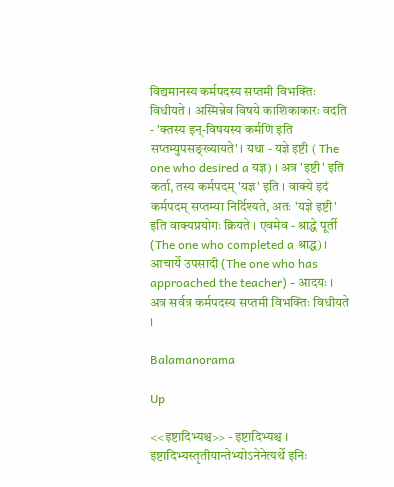विद्यमानस्य कर्मपदस्य सप्तमी विभक्तिः विधीयते । अस्मिन्नेव विषये काशिकाकारः वदति - 'क्तस्य इन्-विषयस्य कर्मणि इति सप्तम्युपसङ्ख्यायते' । यथा - यज्ञे इष्टी ( The one who desired a यज्ञ) । अत्र 'इष्टी' इति कर्ता, तस्य कर्मपदम् 'यज्ञ' इति । वाक्ये इदं कर्मपदम् सप्तम्या निर्दिश्यते, अतः 'यज्ञे इष्टी' इति वाक्यप्रयोगः क्रियते । एवमेव - श्राद्धे पूर्ती (The one who completed a श्राद्ध) । आचार्ये उपसादी (The one who has approached the teacher) - आदयः । अत्र सर्वत्र कर्मपदस्य सप्तमी विभक्तिः विधीयते ।

Balamanorama

Up

<<इष्टादिभ्यश्च>> - इष्टादिभ्यश्च । इष्टादिभ्यस्तृतीयान्तेभ्योऽनेनेत्यर्थे इनिः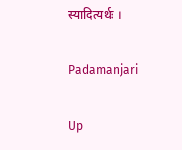स्यादित्यर्थः ।

Padamanjari

Up